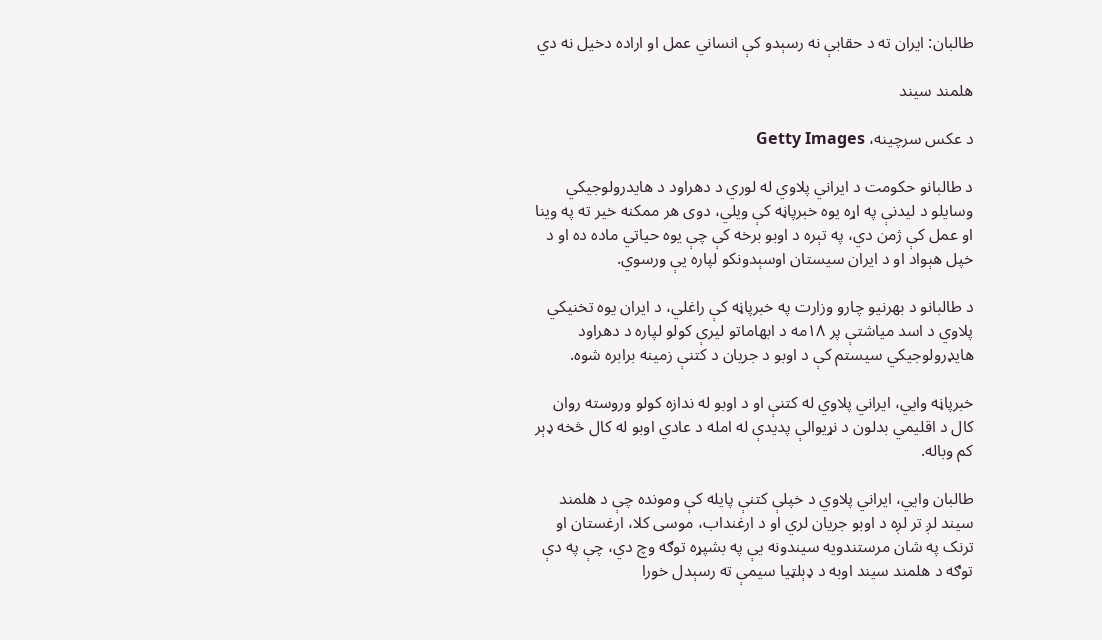طالبان: ایران ته د حقابې نه رسېدو کې انساني عمل او اراده دخیل نه دي

هلمند سیند

د عکس سرچینه، Getty Images

د طالبانو حکومت د ایراني پلاوي له لوري د دهراود د هایدرولوجیکي وسایلو د لیدنې په اړه یوه خبرپاڼه کې ویلي، دوی هر ممکنه خیر ته په وینا او عمل کې ژمن دي، په تېره د اوبو برخه کې چې یوه حیاتي ماده ده او د خپل هېواد او د ایران سیستان اوسېدونکو لپاره یې ورسوي.

د طالبانو د بهرنیو چارو وزارت په خبرپاڼه کې راغلي، د ایران یوه تخنیکي پلاوي د اسد میاشتې پر ۱۸مه د ابهاماتو لیرې کولو لپاره د دهراود هایډرولوجیکي سیستم کې د اوبو د جریان د کتنې زمینه برابره شوه.

خبرپاڼه وايي، ایراني پلاوي له کتنې او د اوبو له ندازه کولو وروسته روان کال د اقلیمي بدلون د نړیوالې پدیدې له امله د عادي اوبو له کال څخه ډېر کم وباله.

طالبان وايي، ایراني پلاوي د خپلې کتنې پایله کې ومونده چې د هلمند سیند لږ تر لږه د اوبو جریان لري او د ارغنداب، موسی کلا، ارغستان او ترنک په شان مرستندویه سیندونه یې په بشپړه توګه وچ دي، چې په دې توګه د هلمند سیند اوبه د ډېلټیا سیمې ته رسېدل خورا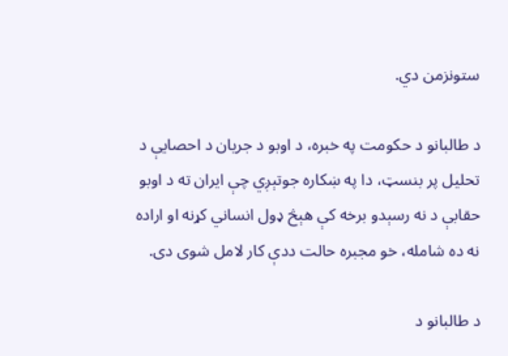ستونزمن دي.

د طالبانو د حکومت په خبره، د اوبو د جریان د احصایې د تحلیل پر بنسټ، دا په ښکاره جوتېږي چې ایران ته د اوبو حقابې د نه رسېدو برخه کې هېڅ ډول انساني کړنه او اراده نه ده شامله، خو مجبره حالت ددې کار لامل شوی دی.

د طالبانو د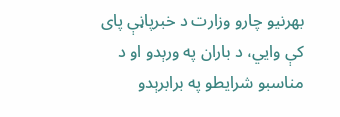بهرنیو چارو وزارت د خبرپاڼې پای کې وايي، د باران په ورېدو او د مناسبو شرایطو په برابرېدو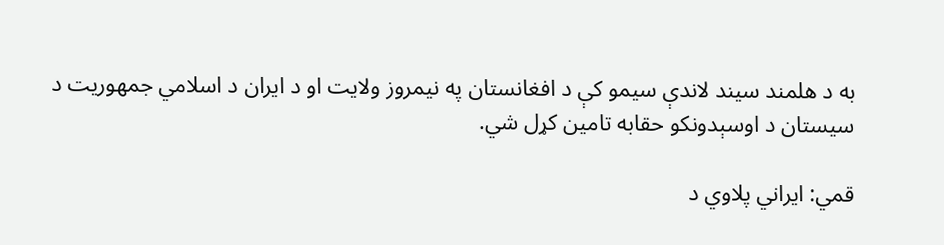به د هلمند سیند لاندې سیمو کې د افغانستان په نیمروز ولایت او د ایران د اسلامي جمهوریت د سیستان د اوسېدونکو حقابه تامین کړل شي.

قمي: ایراني پلاوي د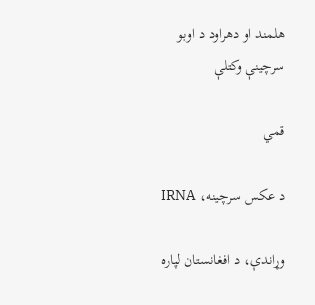هلمند او دهراود د اوبو سرچینې وکتلې

قمي

د عکس سرچینه، IRNA

وړاندې، د افغانستان لپاره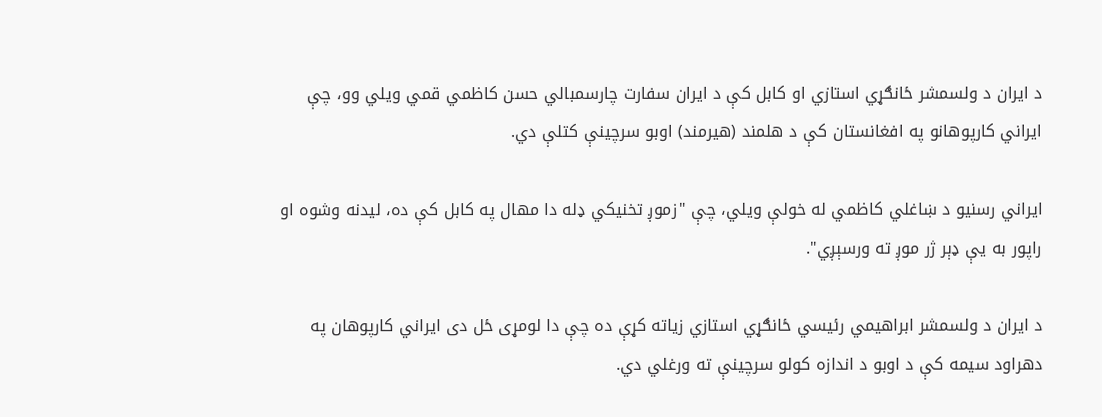د ایران د ولسمشر ځانګړي استازي او کابل کې د ایران سفارت چارسمبالي حسن کاظمي قمي ویلي وو، چې ایراني کارپوهانو په افغانستان کې د هلمند (هیرمند) اوبو سرچینې کتلې دي.

ایراني رسنیو د ښاغلي کاظمي له خولې ویلي، چې "زموږ تخنیکي ډله دا مهال په کابل کې ده، لیدنه وشوه او راپور به یې ډېر ژر موږ ته ورسېږي".

د ایران د ولسمشر ابراهیمي رئیسي ځانګړي استازي زیاته کړې ده چې دا لومړی ځل دی ایراني کارپوهان په دهراود سیمه کې د اوبو د اندازه کولو سرچینې ته ورغلي دي.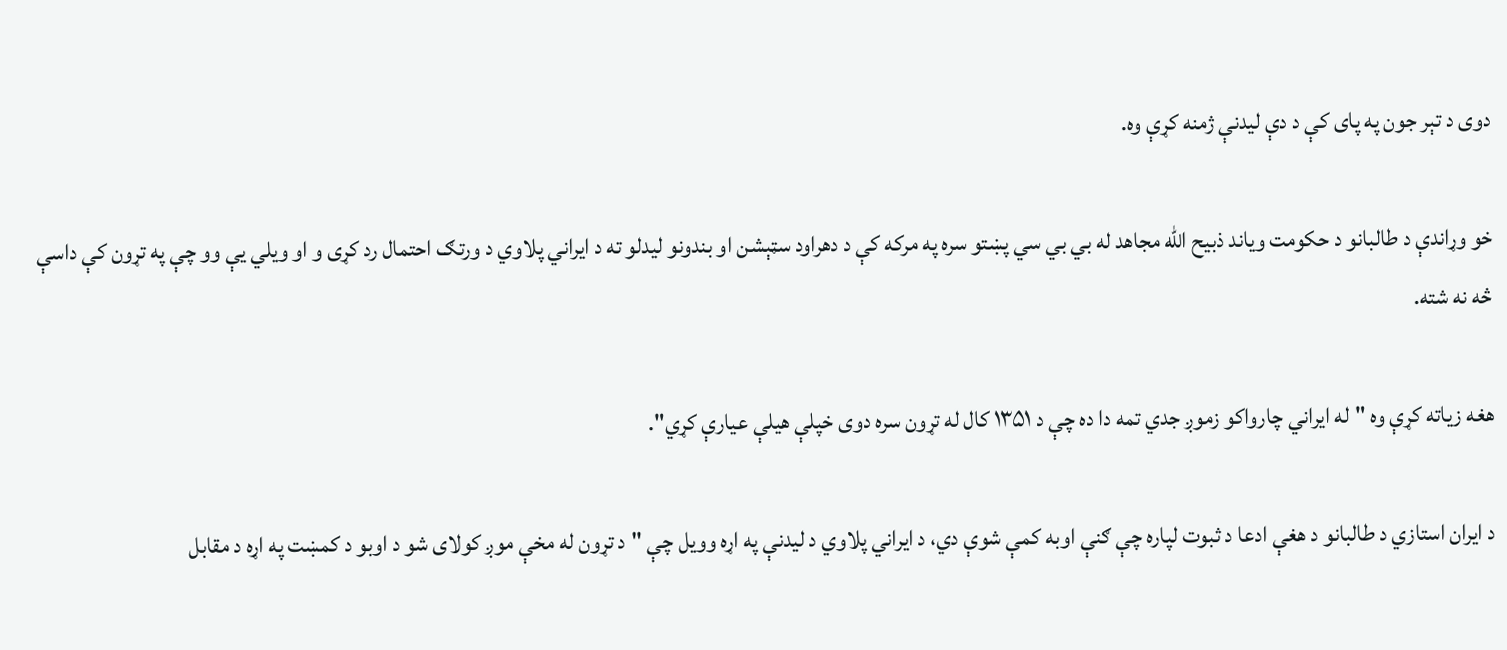دوی د تېر جون په پای کې د دې لیدنې ژمنه کړې وه.

خو وړاندې د طالبانو د حکومت ویاند ذبیح الله مجاهد له بي بي سي پښتو سره په مرکه کې د دهراود سټېشن او بندونو لیدلو ته د ایراني پلاوي د ورتګ احتمال رد کړی و او ویلي یې وو چې په تړون کې داسې څه نه شته.

هغه زیاته کړې وه "له ایراني چارواکو زموږ جدي تمه دا ده چې د ۱۳۵۱ کال له تړون سره دوی خپلې هیلې عیارې کړي".

د ایران استازي د طالبانو د هغې ادعا د ثبوت لپاره چې ګنې اوبه کمې شوې دي، د ایراني پلاوي د لیدنې په اړه وویل چې "د تړون له مخې موږ کولای شو د اوبو د کمښت په اړه د مقابل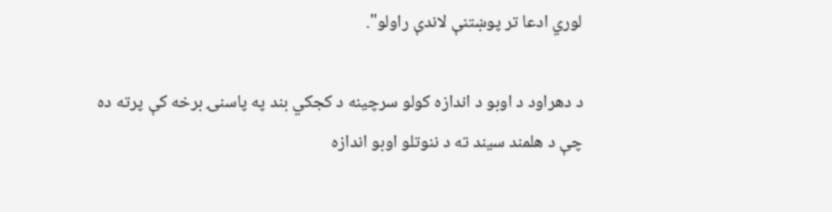لوري ادعا تر پوښتنې لاندې راولو".

د دهراود د اوبو د اندازه کولو سرچینه د کجکي بند په پاسنۍ برخه کې پرته ده چې د هلمند سیند ته د ننوتلو اوبو اندازه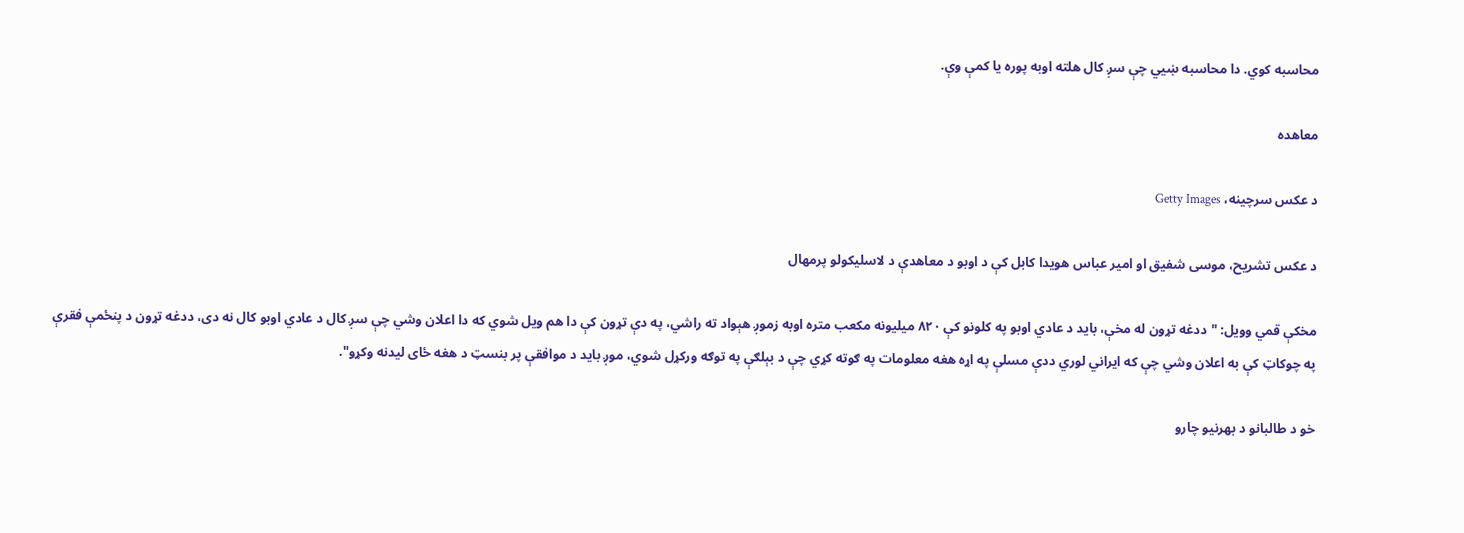محاسبه کوي. دا محاسبه ښيي چې سږ کال هلته اوبه پوره یا کمې وې.

معاهده

د عکس سرچینه، Getty Images

د عکس تشریح، موسی شفیق او امیر عباس هویدا کابل کې د اوبو د معاهدې د لاسلیکولو پرمهال

مخکې قمي وویل: "ددغه تړون له مخې، باید د عادي اوبو په کلونو کې ۸۲۰ میلیونه مکعب متره اوبه زموږ هېواد ته راشي، په دې تړون کې دا هم ویل شوي که دا اعلان وشي چې سږ کال د عادي اوبو کال نه دی، ددغه تړون د پنځمې فقرې په چوکاټ کې به اعلان وشي چې که ایراني لوري ددې مسلې په اړه هغه معلومات په ګوته کړي چې د بېلګې په توګه ورکړل شوي، موږ باید د موافقې پر بنسټ د هغه ځای لیدنه وکړو".

خو د طالبانو د بهرنیو چارو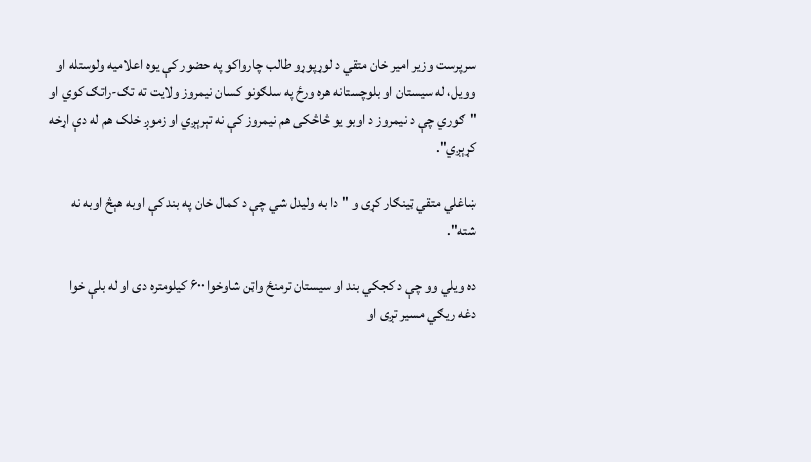سرپرست وزیر امیر خان متقي د لوړپوړو طالب چارواکو په حضور کې یوه اعلامیه ولوستله او وویل، له سیستان او بلوچستانه هره ورځ په سلګونو کسان نیمروز ولایت ته تګ-راتګ کوي او "ګوري چې د نیمروز د اوبو یو څاڅکی هم نیمروز کې نه تېرېږي او زموږ خلک هم له دې اړخه کړېږي".

ښاغلي متقي ټینګار کړی و "دا به ولیدل شي چې د کمال خان په بند کې اوبه هېڅ اوبه نه شته".

ده ویلي وو چې د کجکي بند او سیستان ترمنځ واټن شاوخوا ۶۰۰ کیلومتره دی او له بلې خوا دغه ریګي مسیر تږی او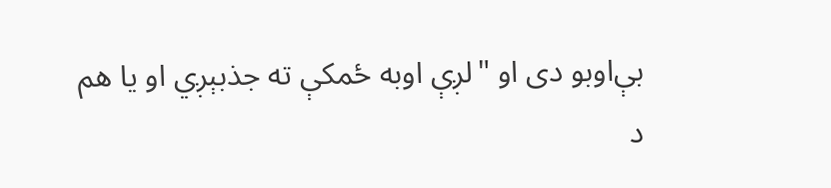بې‌اوبو دی او "لږې اوبه ځمکې ته جذبېږي او یا هم د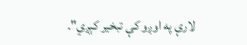لارې په اوږو کې تبخیر کېږي".